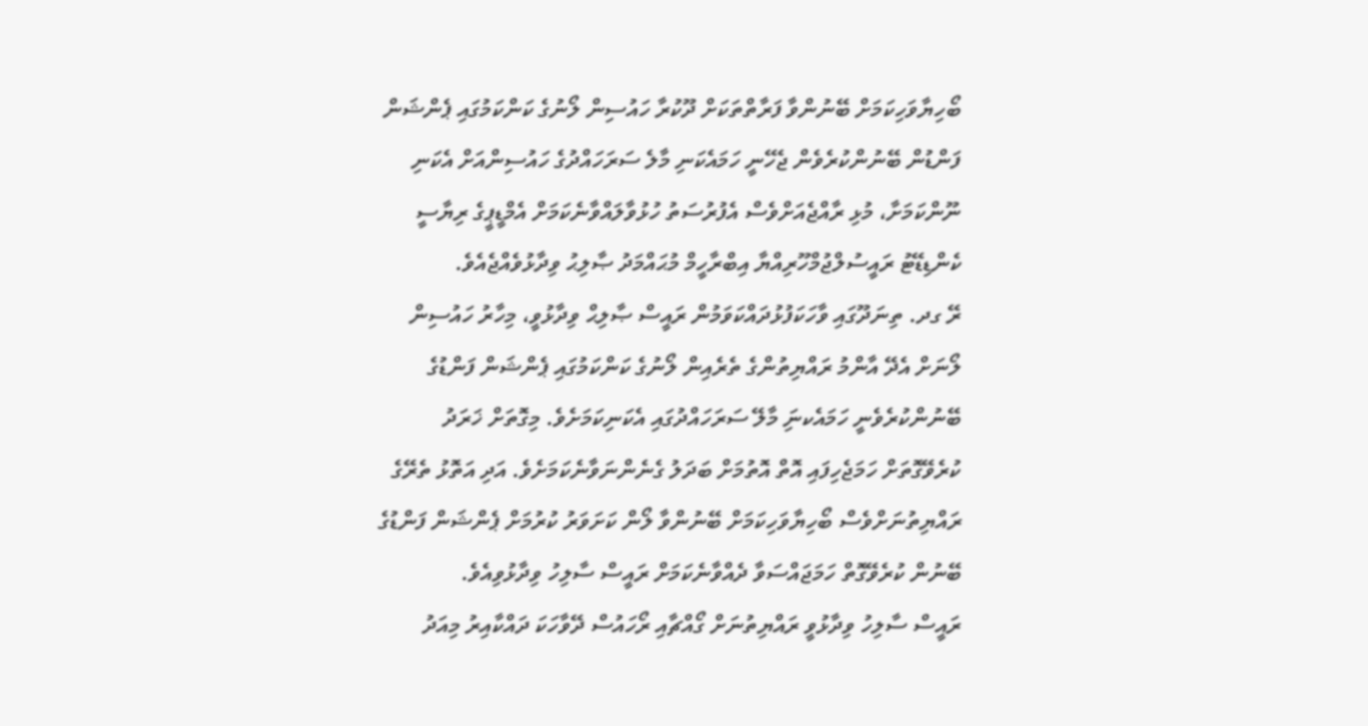ބޯހިޔާވަހިކަމަށް ބޭނުންވާ ފަރާތްތަކަށް ދޫކުރާ ހައުސިން ލޯނުގެ ކަންކަމުގައި ޕެންޝަން ފަންޑުން ބޭނުންކުރެވެން ޖެހޭނީ ހަމައެކަނި މާލެ ސަރަހައްދުގެ ހައުސިންއަށް އެކަނި ނޫންކަމަށާ، މުޅި ރާއްޖެއަށްވެސް އެފުރުސަތު ހުޅުވާލައްވާނެކަމަށް އެމްޑީޕީގެ ރިޔާސީ ކެންޑިޑޭޓު ރައީސުލްޖުމްހޫރިއްޔާ އިބްރާހީމް މުޙައްމަދު ޞާލިޙު ވިދާޅުވެއްޖެއެވެ.
ރޭ ގދ. ތިނަދޫގައި ވާހަކަފުޅުދައްކަވަމުން ރައީސް ޞާލިޙް ވިދާޅުވީ، މިހާރު ހައުސިން ލޯނަށް އެދޭ އާންމު ރައްޔިތުންގެ ތެރެއިން ލޯނުގެ ކަންކަމުގައި ޕެންޝަން ފަންޑުގެ ބޭނުންކުރެވެނީ ހަމައެކނަި މާލޭ ސަރަހައްދުގައި އެކަނިކަމަށެވެ. މިގޮތަށް ޚަރަދު ކުރެވޭގޮތަށް ހަމަޖެހިފައި އޮތް އޮތުމަށް ބަދަލު ގެނެންނަވާނެކަމަށެވެ. އަދި އަތޮޅު ތެރޭގެ ރައްޔިތުނަށްވެސް ބޯހިޔާވަހިކަމަށް ބޭނުންވާ ލޯން ކަށަވަރު ކުރުމަށް ޕެންޝަން ފަންޑުގެ ބޭނުން ކުރެވޭގޮތް ހަމަޖައްސަވާ ދެއްވާނެކަމަށް ރައީސް ސާލިހު ވިދާޅުވިއެވެ.
ރައީސް ސާލިހު ވިދާޅުވީ ރައްޔިތުނަށް ގޯއްޗާއި ރޯހައުސް ދޭވާހަކަ ދައްކާއިރު މިއަދު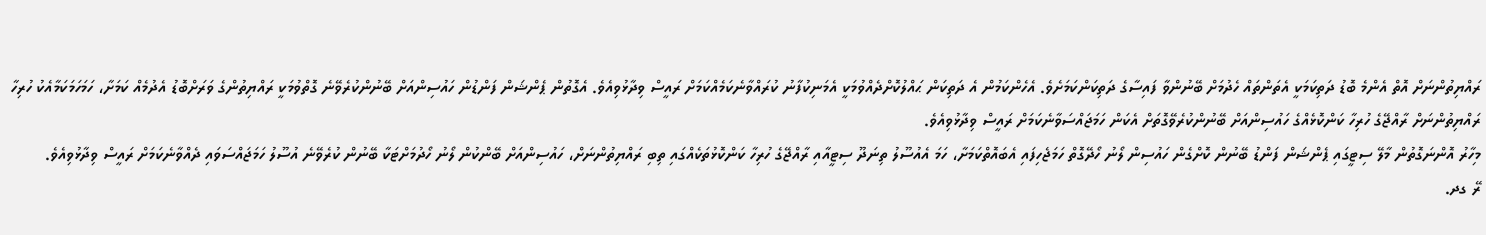ރައްޔިތުންނަށް އޮތް އެންމެ ބޮޑު ދަތިކަމަކީ އެތަންތައް ހެދުމަށް ބޭނުންވާ ފައިސާގެ ދަތިކަންކަމަށެވެ. އެހެންކަމުން އެ ދަތިކަން ޙައްލުކޮށްދެއްވުމަކީ އެމަނިކުފާނު ކުރައްވާނެކަމެއްކަމަށް ރައީސް ވިދާޅުވިއެވެ. އެގޮތުން ޕެންޝަން ފަންޑުން ހައުސިންއަށް ބޭނުންކުރެވޭނެ ގޮތްވުމަކީ ރައްޔިތުންގެ ވަރަށްބޮޑު އެދުމެއް ކަމަށާ، ހަމަހަމަކަމާއެކު ހުރިހާ ރައްޔިތުންނަށް ރާއްޖޭގެ ހުރިހާ ކަންކޮޅެއްގެ ހައުސިންއަށް ބޭނުންކުރެވޭގޮތަށް އެކަން ހަމަޖައްސަވާނެކަމަށް ރައީސް ވިދާޅުވިއެވެ.
މިހާރު އޮންނަގޮތުން މާލޭ ސިޓީގައި ޕެންޝަން ފަންޑު ބޭނުން ކޮށްގެން ހައުސިން ލޯނު ހޯދޭގޮތް ހަމަޖެހިފައި އެބައޮތްކަމަށާ، ހަމަ އެއުސޫލު ތިނަދޫ ސިޓީއާއި ރާއްޖޭގެ ހުރިހާ ކަންކޮޅުތަކެއްގައި ތިބި ރައްޔިތުންނަށް، ހައުސިންއަށް ބޭންކުން ލޯނު ހޯދުމަށްޓަކާ ބޭނުން ކުރެވޭނެ އުސޫލު ހަމަޖައްސަވައި ދެއްވާނެކަމަށް ރައީސް ވިދާޅުވިއެވެ.
ރޭ ގދ.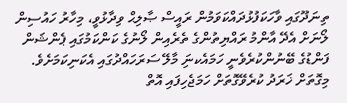ތިނަދޫގައި ވާހަކަފުޅުދައްކަވަމުން ރައީސް ޞާލިޙް ވިދާޅުވީ، މިހާރު ހައުސިން ލޯނަށް އެދޭ އާންމު ރައްޔިތުންގެ ތެރެއިން ލޯނުގެ ކަންކަމުގައި ޕެންޝަން ފަންޑުގެ ބޭނުންކުރެވެނީ ހަމައެކނަި މާލޭ ސަރަހައްދުގައި އެކަނިކަމަށެވެ. މިގޮތަށް ޚަރަދު ކުރެވޭގޮތަށް ހަމަޖެހިފައި އޮތް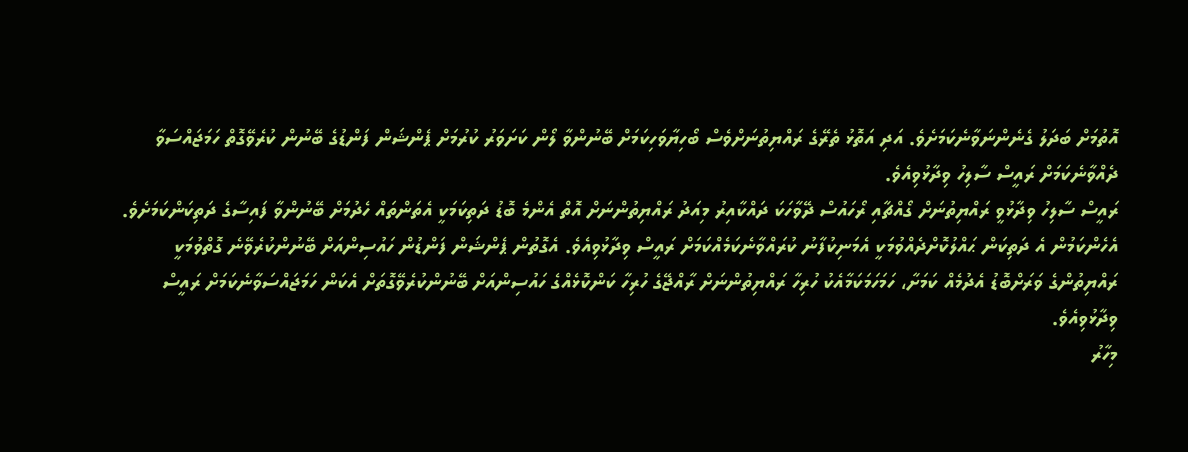އޮތުމަށް ބަދަލު ގެނެންނަވާނެކަމަށެވެ. އަދި އަތޮޅު ތެރޭގެ ރައްޔިތުނަށްވެސް ބޯހިޔާވަހިކަމަށް ބޭނުންވާ ލޯން ކަށަވަރު ކުރުމަށް ޕެންޝަން ފަންޑުގެ ބޭނުން ކުރެވޭގޮތް ހަމަޖައްސަވާ ދެއްވާނެކަމަށް ރައީސް ސާލިހު ވިދާޅުވިއެވެ.
ރައީސް ސާލިހު ވިދާޅުވީ ރައްޔިތުނަށް ގޯއްޗާއި ރޯހައުސް ދޭވާހަކަ ދައްކާއިރު މިއަދު ރައްޔިތުންނަށް އޮތް އެންމެ ބޮޑު ދަތިކަމަކީ އެތަންތައް ހެދުމަށް ބޭނުންވާ ފައިސާގެ ދަތިކަންކަމަށެވެ. އެހެންކަމުން އެ ދަތިކަން ޙައްލުކޮށްދެއްވުމަކީ އެމަނިކުފާނު ކުރައްވާނެކަމެއްކަމަށް ރައީސް ވިދާޅުވިއެވެ. އެގޮތުން ޕެންޝަން ފަންޑުން ހައުސިންއަށް ބޭނުންކުރެވޭނެ ގޮތްވުމަކީ ރައްޔިތުންގެ ވަރަށްބޮޑު އެދުމެއް ކަމަށާ، ހަމަހަމަކަމާއެކު ހުރިހާ ރައްޔިތުންނަށް ރާއްޖޭގެ ހުރިހާ ކަންކޮޅެއްގެ ހައުސިންއަށް ބޭނުންކުރެވޭގޮތަށް އެކަން ހަމަޖައްސަވާނެކަމަށް ރައީސް ވިދާޅުވިއެވެ.
މިހާރު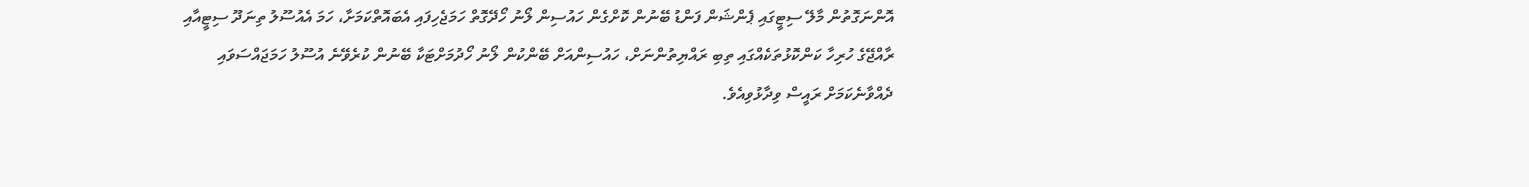އޮންނަގޮތުން މާލޭ ސިޓީގައި ޕެންޝަން ފަންޑު ބޭނުން ކޮށްގެން ހައުސިން ލޯނު ހޯދޭގޮތް ހަމަޖެހިފައި އެބައޮތްކަމަށާ، ހަމަ އެއުސޫލު ތިނަދޫ ސިޓީއާއި ރާއްޖޭގެ ހުރިހާ ކަންކޮޅުތަކެއްގައި ތިބި ރައްޔިތުންނަށް، ހައުސިންއަށް ބޭންކުން ލޯނު ހޯދުމަށްޓަކާ ބޭނުން ކުރެވޭނެ އުސޫލު ހަމަޖައްސަވައި ދެއްވާނެކަމަށް ރައީސް ވިދާޅުވިއެވެ.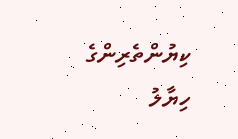ކިޔުންތެރިންގެ ހިޔާލު